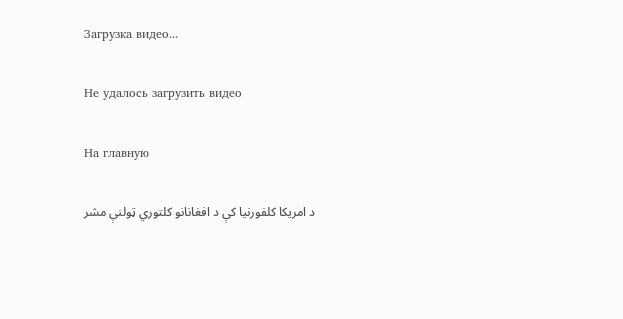Загрузка видео...

Не удалось загрузить видео

На главную

د امريکا کلفورنيا کې د افغانانو کلتوري ټولنې مشر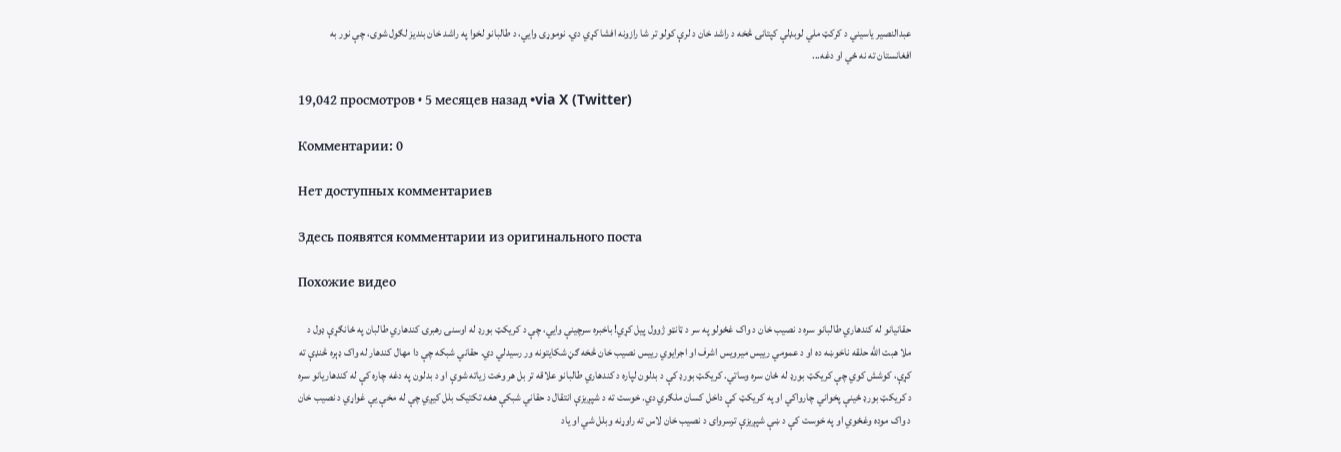عبدالنصير ياسيني د کرکټ ملي لوبډلې کپتانۍ څخه د راشد خان د لرې کولو تر شا رازونه افشا کړي دي. نوموړی وايي، د طالبانو لخوا په راشد خان بنديز لګول شوی، چې نور به افغانستان ته نه ځي او دغه...

19,042 просмотров • 5 месяцев назад •via X (Twitter)

Комментарии: 0

Нет доступных комментариев

Здесь появятся комментарии из оригинального поста

Похожие видео

حقانیانو له کندهاري طالبانو سره د نصیب خان د واک غځولو په سر د ټانټو ژوول پیل کړي! باخبره سرچینې وایي، چې د کریکټ بورډ له اوسنۍ رهبرۍ کندهاري طالبان په ځانګړې ډول د ملا هبت الله حلقه ناخوښه ده او د عمومي رییس میرویس اشرف او اجرایوي رییس نصیب خان څخه ګڼ شکایتونه ور رسیدلي دي. حقاني شبکه چې دا مهال کندهار له واک ډېره څنډې ته کړې، کوشش کوي چې کریکټ بورډ له ځان سره وساتي. کریکټ بورډ کې د بدلون لپاره د کندهاري طالبانو علاقه تر بل هر وخت زیاته شوې او د بدلون په دغه چاره کې له کندهاریانو سره د کریکټ بورډ ځینې پخواني چارواکي او په کریکټ کې داخل کسان ملګري دي. خوست ته د شپږیزې انتقال د حقاني شبکې هغه تکتیک بلل کیږي چې له مخې یې غواړي د نصیب خان د واک موده وغځوي او په خوست کې د ښې شپږیزې ترسروای د نصیب خان لاس ته راوړنه وبلل شي او یاد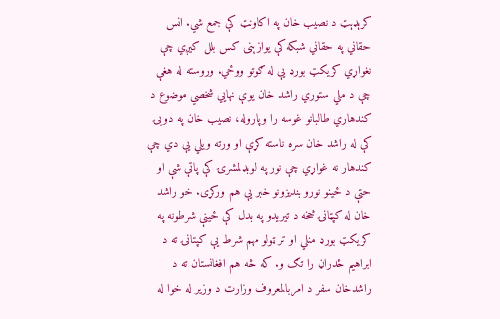کرېډېټ د نصیب خان په اکاونټ کې جمع شي. انس حقاني په حقاني شبکه کې یوازېنی کس بلل کیږي چې نغواړي کریکټ بورډ یې له ګوتو ووځي. وروسته له هغې چې د ملي ستوري راشد خان یوې نهایي شخصي موضوع د کندهاري طالبانو غوسه را وپاروله، نصیب خان په دوبۍ کې له راشد خان سره ناسته کړې او ورته ویلي یې دي چې کندهار نه غواړي چې نور په لوبډلمشرۍ کې پاتې شې او حتې د ځینو نورو بندیزونو خبر یې هم ورکړی. خو راشد خان له کپټانۍ څخه د تیریدو په بدل کې ځینې شرطونه په کریکټ بورډ منلي او تر ټولو مهم شرط یې کپتانۍ ته د ابراهیم ځدراڼ را تګ و. که څه هم افغانستان ته د راشدخان سفر د امربالمعروف وزارت د وزیر له خوا له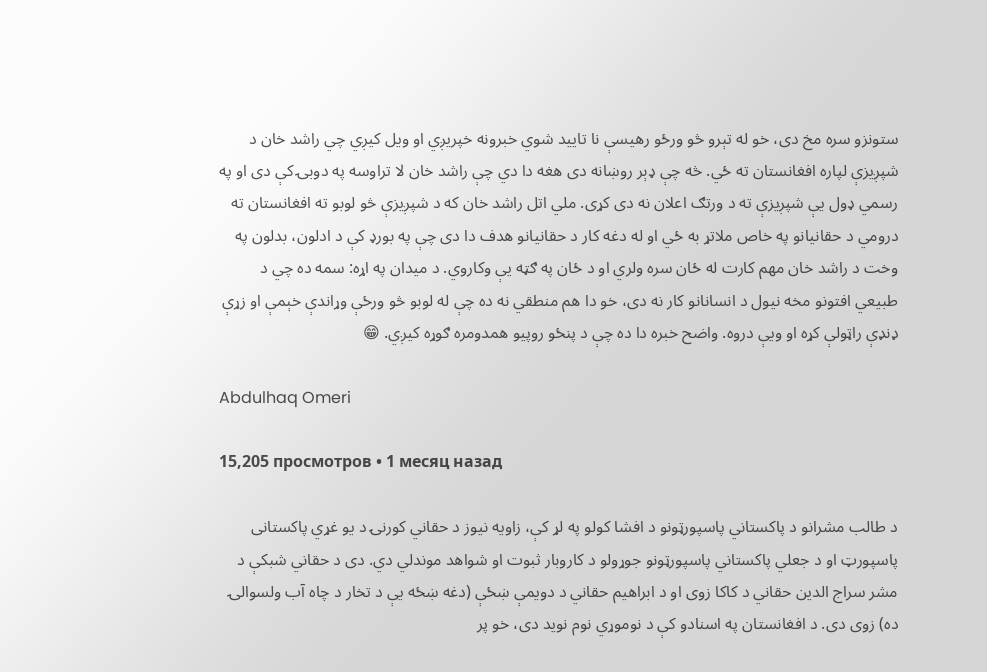ستونزو سره مخ دی، خو له تېرو څو ورځو رهیسې نا تایید شوي خبرونه خپریږي او ویل کیږي چي راشد خان د شپږیزې لپاره افغانستان ته ځي. څه چې ډېر روښانه دی هغه دا دي چې راشد خان لا تراوسه په دوبۍ کې دی او په رسمي ډول یې شپږیزې ته د ورتګ اعلان نه دی کړی. ملي اتل راشد خان که د شپږیزې څو لوبو ته افغانستان ته درومي د حقانیانو په خاص ملاتړ به ځي او له دغه کار د حقانیانو هدف دا دی چې په بورډ کې د ادلون، بدلون په وخت د راشد خان مهم کارت له ځان سره ولري او د ځان په ګټه یې وکاروي. د میدان په اړه: سمه ده چي د طبیعي افتونو مخه نیول د انسانانو کار نه دی، خو دا هم منطقي نه ده چې له لوبو څو ورځې وړاندې خېمې او زړې ډنډې راټولې کړه او ویې دروه. واضح خبره دا ده چې د پنځو روپیو همدومره ګوړه کیږي. 😁

Abdulhaq Omeri

15,205 просмотров • 1 месяц назад

د طالب مشرانو د پاکستاني پاسپورټونو د افشا کولو په لړ کې، زاويه نيوز د حقاني کورنۍ د يو غړي پاکستانی پاسپورټ او د جعلي پاکستاني پاسپورټونو جوړولو د کاروبار ثبوت او شواهد موندلي دي. دی د حقاني شبکې د مشر سراج الدين حقاني د کاکا زوی او د ابراهيم حقاني د دويمې ښځې (دغه ښځه يې د تخار د چاه آب ولسوالۍ ده) زوی دی. د افغانستان په اسنادو کې د نوموړي نوم نويد دی، خو پر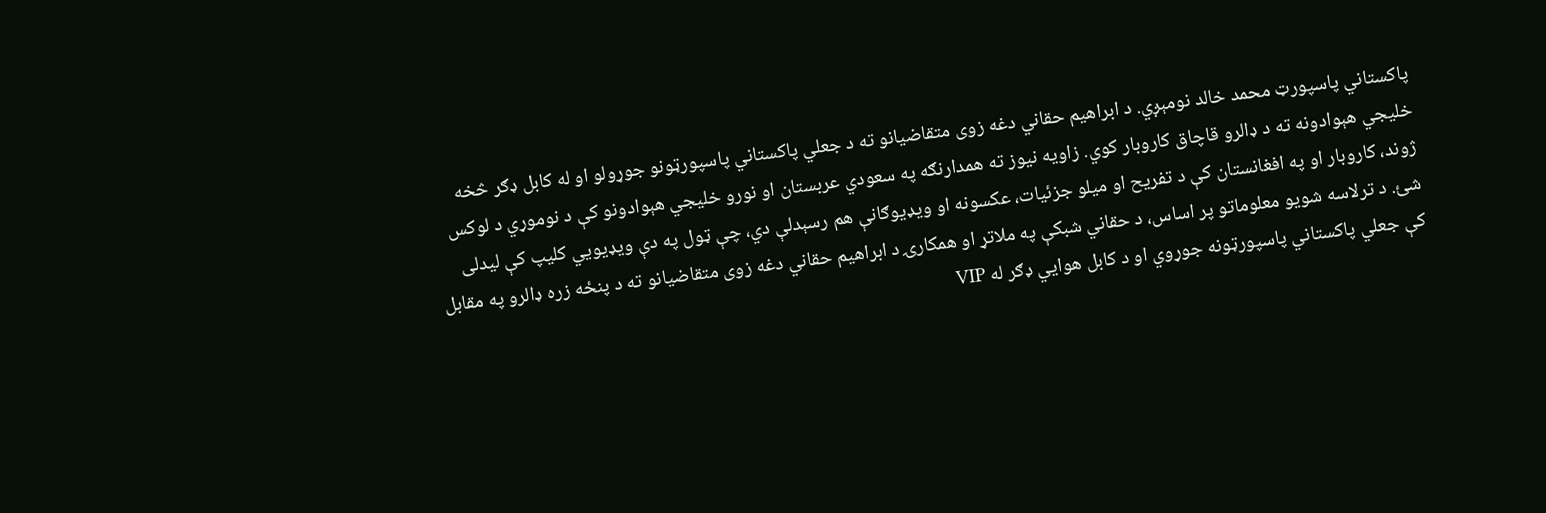پاکستاني پاسپورټ محمد خالد نومېږي. د ابراهيم حقاني دغه زوی متقاضيانو ته د جعلي پاکستاني پاسپورټونو جوړولو او له کابل ډګر څخه خليجي هېوادونه ته د ډالرو قاچاق کاروبار کوي. زاويه نيوز ته همدارنګه په سعودي عربستان او نورو خليجي هېوادونو کې د نوموړي د لوکس ژوند، کاروبار او په افغانستان کې د تفريح او ميلو جزئيات، عکسونه او ويډيوګانې هم رسېدلې دي، چې ټول په دې ويډيويي کليپ کې ليدلی شئ. د ترلاسه شويو معلوماتو پر اساس، د حقاني شبکې په ملاتړ او همکارۍ د ابراهيم حقاني دغه زوی متقاضيانو ته د پنځه زره ډالرو په مقابل کې جعلي پاکستاني پاسپورټونه جوړوي او د کابل هوايي ډګر له VIP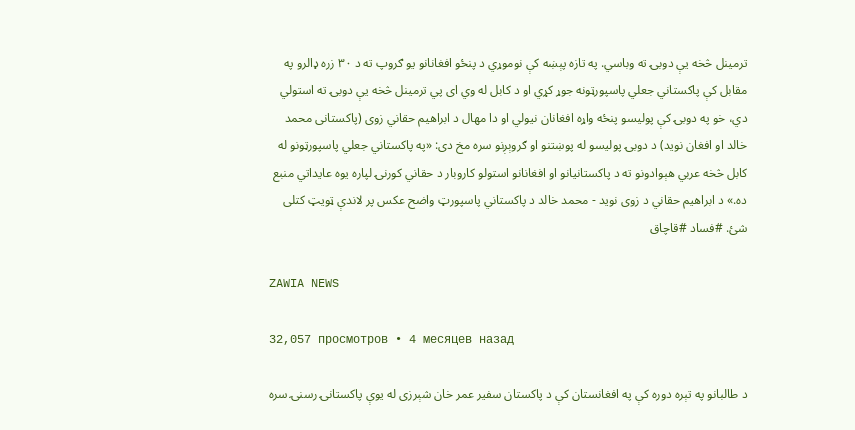ترمينل څخه يې دوبۍ ته وباسي. په تازه پېښه کې نوموړي د پنځو افغانانو يو ګروپ ته د ۳۰ زره ډالرو په مقابل کې پاکستاني جعلي پاسپورټونه جوړ کړي او د کابل له وي ای پي ترمينل څخه يې دوبۍ ته استولي دي، خو په دوبۍ کې پوليسو پنځه واړه افغانان نيولي او دا مهال د ابراهيم حقاني زوی (پاکستانی محمد خالد او افغان نويد) د دوبۍ پوليسو له پوښتنو او ګروېږنو سره مخ دی: «په پاکستاني جعلي پاسپورټونو له کابل څخه عربي هېوادونو ته د پاکستانيانو او افغانانو استولو کاروبار د حقاني کورنۍ لپاره يوه عايداتي منبع ده.» د ابراهيم حقاني د زوی نويد - محمد خالد د پاکستاني پاسپورټ واضح عکس پر لاندې ټويټ کتلی شئ. #فساد #قاچاق

ZAWIA NEWS

32,057 просмотров • 4 месяцев назад

د طالبانو په تېره دوره کې په افغانستان کې د پاکستان سفير عمر خان شېرزی له يوې پاکستانۍ رسنۍ سره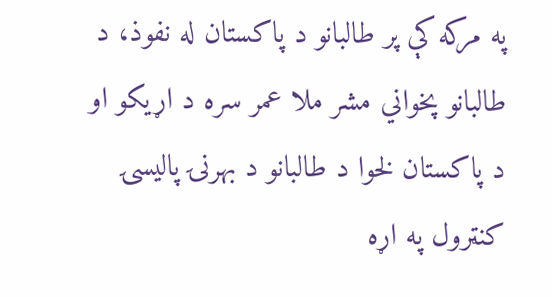په مرکه کې پر طالبانو د پاکستان له نفوذ، د طالبانو پخواني مشر ملا عمر سره د اړيکو او د پاکستان لخوا د طالبانو د بهرنۍ پالیسۍ کنټرول په اړه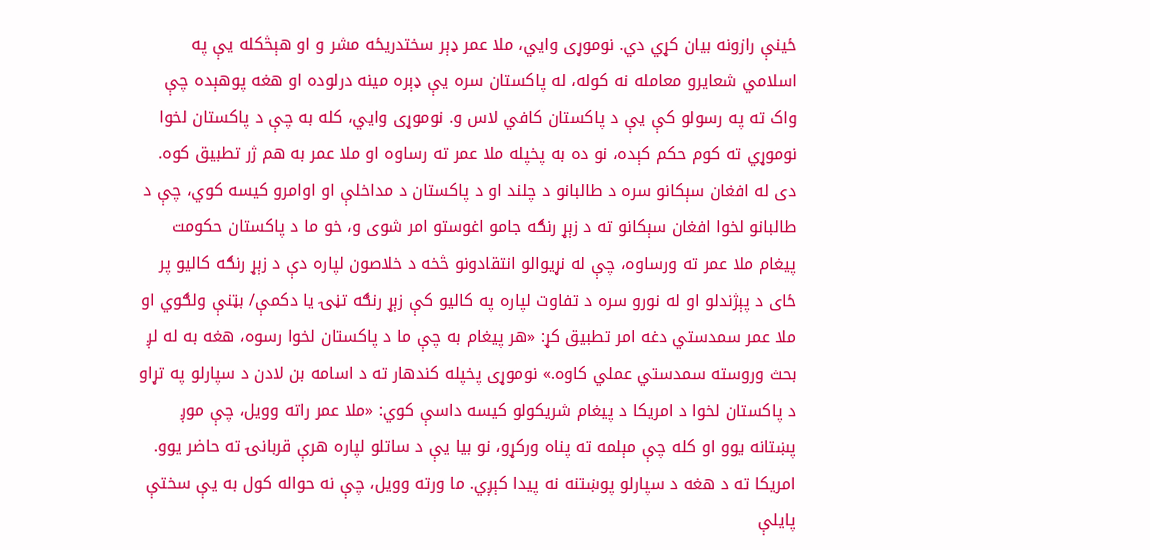ځينې رازونه بيان کړي دي. نوموړی وايي، ملا عمر ډېر سختدريځه مشر و او هېڅکله يې په اسلامي شعايرو معامله نه کوله، له پاکستان سره يې ډېره مينه درلوده او هغه پوهېده چې واک ته په رسولو کې يې د پاکستان کافي لاس و. نوموړی وايي، کله به چې د پاکستان لخوا نوموړي ته کوم حکم کېده، نو ده به پخپله ملا عمر ته رساوه او ملا عمر به هم ژر تطبيق کوه. دی له افغان سېکانو سره د طالبانو د چلند او د پاکستان د مداخلې او اوامرو کيسه کوي، چې د طالبانو لخوا افغان سېکانو ته د زېړ رنګه جامو اغوستو امر شوی و، خو ما د پاکستان حکومت پيغام ملا عمر ته ورساوه، چې له نړيوالو انتقادونو څخه د خلاصون لپاره دې د زېړ رنګه کاليو پر ځای د پېژندلو او له نورو سره د تفاوت لپاره په کالیو کې زېړ رنګه تڼۍ يا دکمې/ بټنې ولګوي او ملا عمر سمدستي دغه امر تطبيق کړ: «هر پيغام به چې ما د پاکستان لخوا رسوه، هغه به له لږ بحث وروسته سمدستي عملي کاوه.» نوموړی پخپله کندهار ته د اسامه بن لادن د سپارلو په تړاو د پاکستان لخوا د امريکا د پيغام شريکولو کيسه داسې کوي: «ملا عمر راته وويل، چې موږ پښتانه يوو او کله چې مېلمه ته پناه ورکړو، نو بيا يې د ساتلو لپاره هرې قربانۍ ته حاضر يوو. امريکا ته د هغه د سپارلو پوښتنه نه پيدا کېږي. ما ورته وويل، چې نه حواله کول به يې سختې پايلې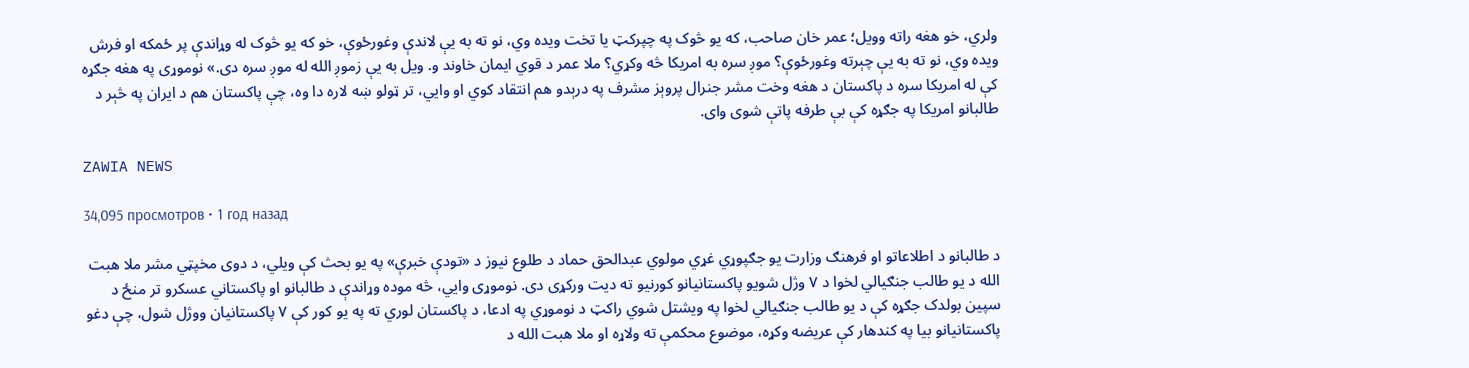ولري، خو هغه راته وويل؛ عمر خان صاحب، که يو څوک په چپرکټ يا تخت ويده وي، نو ته به يې لاندې وغورځوې، خو که يو څوک له وړاندې پر ځمکه او فرش ويده وي، نو ته به يې چېرته وغورځوې؟ موږ سره به امريکا څه وکړي؟ ملا عمر د قوي ايمان خاوند و. ويل به يې زموږ الله له موږ سره دی.» نوموړی په هغه جګړه کې له امريکا سره د پاکستان د هغه وخت مشر جنرال پروېز مشرف په درېدو هم انتقاد کوي او وايي، تر ټولو ښه لاره دا وه، چې پاکستان هم د ايران په څېر د طالبانو امريکا په جګړه کې بې طرفه پاتې شوی وای.

ZAWIA NEWS

34,095 просмотров • 1 год назад

د طالبانو د اطلاعاتو او فرهنګ وزارت يو جګپوړي غړي مولوي عبدالحق حماد د طلوع نيوز د «تودې خبرې» په يو بحث کې ويلي، د دوی مخپټي مشر ملا هبت الله د يو طالب جنګيالي لخوا د ۷ وژل شويو پاکستانيانو کورنيو ته ديت ورکړی دی. نوموړی وايي، څه موده وړاندې د طالبانو او پاکستاني عسکرو تر منځ د سپين بولدک جګړه کې د يو طالب جنګيالي لخوا په ويشتل شوي راکټ د نوموړي په ادعا، د پاکستان لوري ته په يو کور کې ۷ پاکستانيان ووژل شول، چې دغو پاکستانيانو بيا په کندهار کې عريضه وکړه، موضوع محکمې ته ولاړه او ملا هبت الله د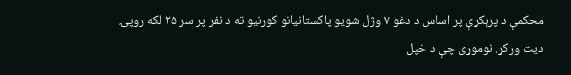محکمې د پرېکړې پر اساس د دغو ۷ وژل شويو پاکستانيانو کورنيو ته د نفر پر سر ۲۵ لکه روپۍ ديت ورکړ. نوموړی چې د خپل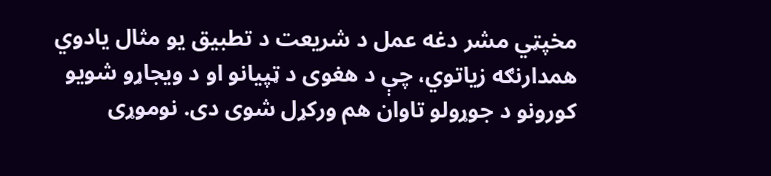مخپټي مشر دغه عمل د شريعت د تطبيق يو مثال يادوي همدارنګه زياتوي، چې د هغوی د ټپيانو او د ويجاړو شويو کورونو د جوړولو تاوان هم ورکړل شوی دی. نوموړی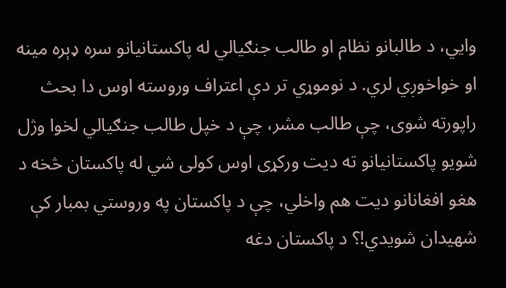وايي، د طالبانو نظام او طالب جنګيالي له پاکستانيانو سره ډېره مينه او خواخوږي لري. د نوموړي تر دې اعتراف وروسته اوس دا بحث راپورته شوی، چې طالب مشر، چې د خپل طالب جنګيالي لخوا وژل شويو پاکستانيانو ته ديت ورکړی اوس کولی شي له پاکستان څخه د هغو افغانانو ديت هم واخلي، چې د پاکستان په وروستي بمبار کې شهيدان شويدي!؟ د پاکستان دغه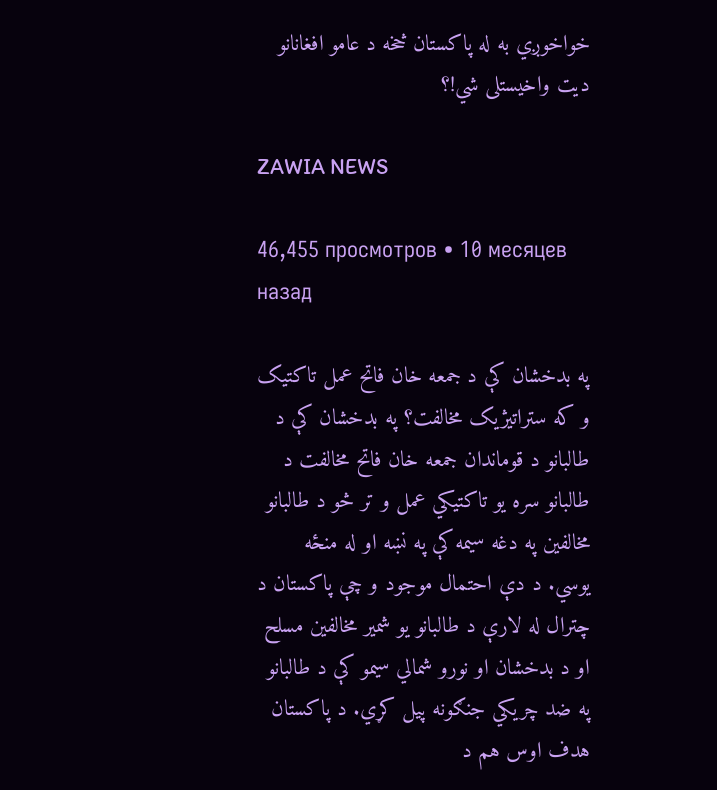خواخوږي به له پاکستان څخه د عامو افغانانو ديت واخیستلی شي!؟

ZAWIA NEWS

46,455 просмотров • 10 месяцев назад

په بدخشان کې د جمعه خان فاتح عمل تاکتیک و که ستراتیژیک مخالفت؟ په بدخشان کې د طالبانو د قوماندان جمعه خان فاتح مخالفت د طالبانو سره یو تاکتیکي عمل و تر څو د طالبانو مخالفین په دغه سیمه کې په نښه او له منځه یوسي. د دې احتمال موجود و چې پاکستان د چترال له لارې د طالبانو یو شمیر مخالفین مسلح او د بدخشان او نورو شمالي سیمو کې د طالبانو په ضد چریکي جنګونه پیل کړي. د پاکستان هدف اوس هم د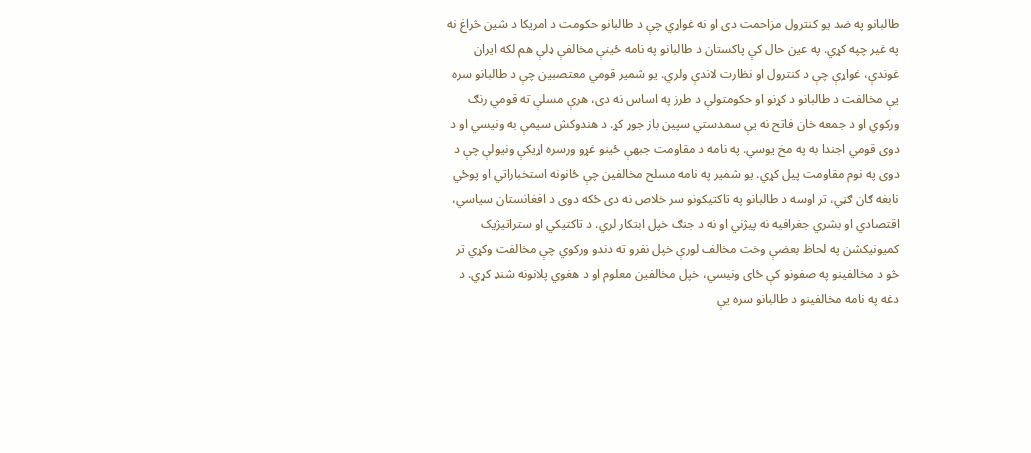طالبانو په ضد یو کنترول مزاحمت دی او نه غواړي چې د طالبانو حکومت د امریکا د شین څراغ نه په غیر چپه کړي. په عین حال کې پاکستان د طالبانو په نامه ځینې مخالفې ډلې هم لکه ایران غوندې، غواړې چې د کنترول او نظارت لاندې ولري. یو شمیر قومي معتصبین چې د طالبانو سره یې مخالفت د طالبانو د کړنو او حکومتولې د طرز په اساس نه دی، هرې مسلې ته قومي رنګ ورکوي او د جمعه خان فاتح نه یې سمدستي سپین باز جوړ کړ. د هندوکش سیمې به ونیسي او د دوی قومي اجندا به په مخ یوسي. په نامه د مقاومت جبهې ځینو غړو ورسره اړیکې ونیولې چې د دوی په نوم مقاومت پیل کړي. یو شمیر په نامه مسلح مخالفین چې ځانونه استخباراتي او پوځي نابغه ګان ګڼي، تر اوسه د طالبانو په تاکتیکونو سر خلاص نه دی ځکه دوی د افغانستان سیاسي، اقتصادي او بشري جغرافیه نه پیژني او نه د جنګ خپل ابتکار لري. د تاکتیکي او ستراتیژیک کمیونیکشن په لحاظ بعضې وخت مخالف لورې خپل نفرو ته دندو ورکوي چې مخالفت وکړي تر څو د مخالفینو په صفونو کې ځای ونیسي، خپل مخالفین معلوم او د هغوي پلانونه شنډ کړي. د دغه په نامه مخالفینو د طالبانو سره یې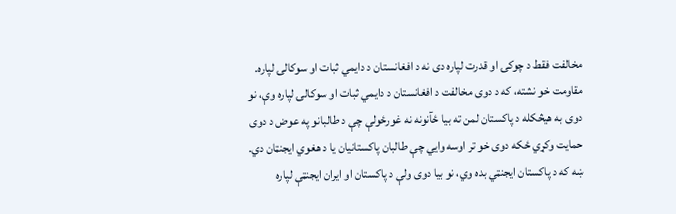مخالفت فقط د چوکۍ او قدرت لپاره دی نه د افغانستان د دایمي ثبات او سوکالۍ لپاره. مقاومت خو نشته، که د دوی مخالفت د افغانستان د دایمي ثبات او سوکالۍ لپاره وې، نو دوی به هیڅکله د پاکستان لمن ته بیا ځآنونه نه غورځولې چې د طالبانو په عوض د دوی حمایت وکړي ځکه دوی خو تر اوسه وایي چې طالبان پاکستانیان یا د هغوي ایجنټان دي. ښه که د پاکستان ایجنټي بده وي، نو بیا دوی ولې د پاکستان او ایران ایجنټې لپاره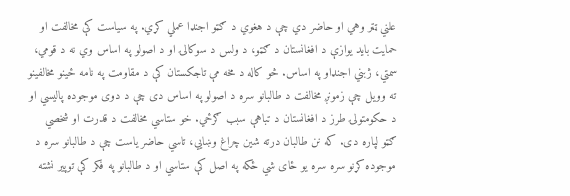علني ټټر وهي او حاضر دي چې د هغوي د ګټو اجنډا عملي کړي. په سیاست کې مخالفت او حمایت باید یوازې د افغانستان د ګټو، د ولس د سوکالۍ او د اصولو په اساس وي نه د قومي، سمتي، ژبني اجنډاو په اساس. څو کاله د مخه مې تاجکستان کې د مقاومت په نامه ځینو مخالفینو ته وویل چې زمونږ مخالفت د طالبانو سره د اصولو په اساس دی چې د دوی موجوده پالیسي او د حکومتولۍ طرز د افغانستان د تباهې سبب ګرځي. خو ستاسي مخالفت د قدرت او شخصي ګټو لپاره دی. که نن طالبان درته شین چراغ وښایي، تاسي حاضر یاست چې د طالبانو سره د موجوده کړنو سره سره یو ځای شي ځکه په اصل کې ستاسي او د طالبانو په فکر کې توپیر نشته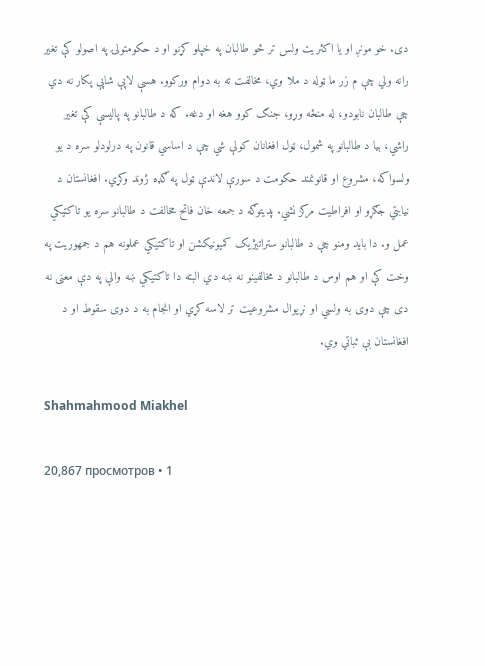دی. خو مونږ او یا اکثریت ولس تر څو طالبان په خپلو کړنو او د حکومتولۍ په اصولو کې تغیر رانه ولي چې م زر ما ټوله د ملا وي، مخالفت ته به دوام ورکوو. هسې لاپې شاپې پکار نه دي چې طالبان نابودو، له منځه وړو، جنګ کوو هغه او دغه. که د طالبانو په پالیسې کې تغیر راشي، بیا د طالبانو په شمول، ټول افغانان کولې شي چې د اساسي قانون په درلودلو سره د یو ولسواکه، مشروع او قانونمند حکومت د سورې لاندې ټول په ګډه ژوند وکړي. افغانستان د نیابتي جګړو او افراطیت مرکز نشي. پدیتوګه د جمعه خان فاتح مخالفت د طالبانو سره یو تاکتیکي عمل و. دا باید ومنو چې د طالبانو ستراتیژیک کمیونیکشن او تاکتیکي عملونه هم د جمهوریت په وخت کې او هم اوس د طالبانو د مخالفینو نه ښه دي البته دا تاکتیکي ښه والې په دې معنی نه دی چې دوی به ولسي او نړیوال مشروعیت تر لاسه کړي او انجام به د دوی سقوط او د افغانستان بې ثباتي وي.

Shahmahmood Miakhel

20,867 просмотров • 1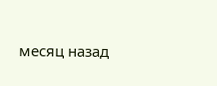месяц назад